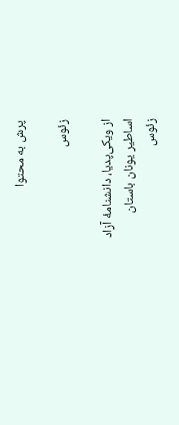پرش به محتوا

زئوس

از ویکی‌پدیا، دانشنامهٔ آزاد
اساطیر یونان باستان
زئوس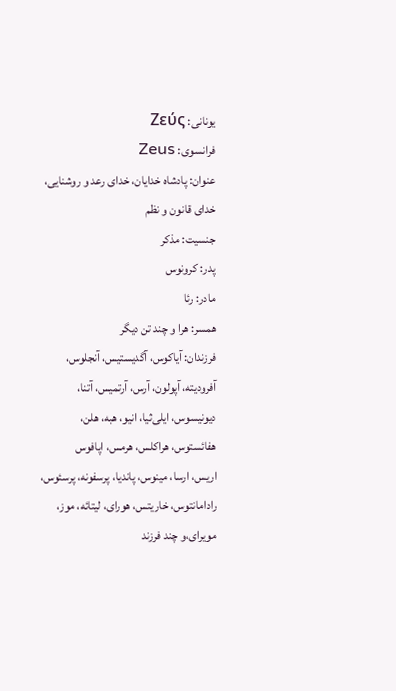یونانی: Ζεύς
فرانسوی: Zeus
عنوان: پادشاه خدایان، خدای رعد و روشنایی، خدای قانون و نظم
جنسیت: مذکر
پدر: کرونوس
مادر: رئا
همسر: هرا و چند تن دیگر
فرزندان: آیاکوس، آگدیستیس، آنجلوس، آفرودیته، آپولون، آرس، آرتمیس، آتنا، دیونیسوس، ایلی‌ثیا، انیو، هبه، هلن، هفائستوس، هراکلس، هرمس، اپافوس
اریس، ارسا، مینوس، پاندیا، پرسفونه، پرسئوس، رادامانتوس، خاریتس، هورای، لیتائه، موز، مویرای،و چند فرزند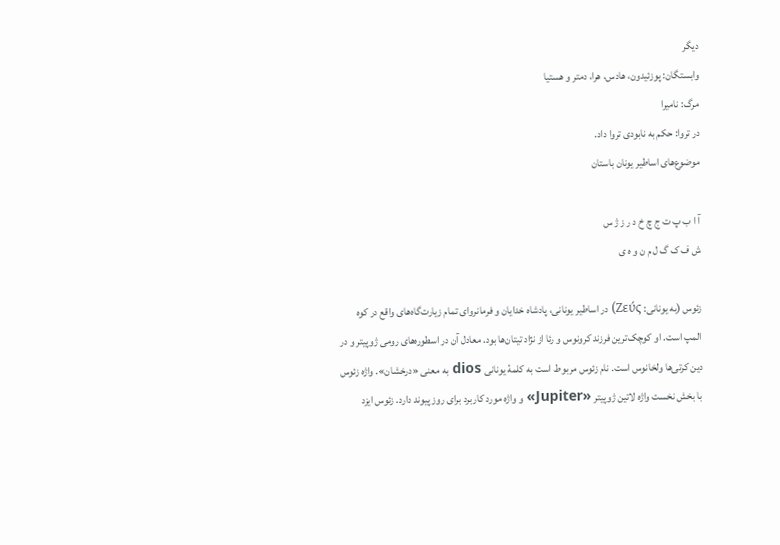دیگر
وابستگان: پوزئیدون، هادس، هرا، دمتر و هستیا
مرگ: نامیرا
در تروا: حکم به نابودی تروا داد.
موضوع‌های اساطیر یونان باستان

آ ا ب پ ت ج چ خ د ر ز ژ س
ش ف ک گ ل م ن و ه ی

زئوس (به یونانی: Ζεύς) در اساطیر یونانی، پادشاه خدایان و فرمانروای تمام زیارت‌گاه‌های واقع در کوه المپ است. او کوچک‌ترین فرزند کرونوس و رئا از نژاد تیتان‌ها بود. معادل آن در اسطوره‌های رومی ژوپیتر و در دین کرتی‌ها ولخانوس است. نام زئوس مربوط است به کلمهٔ یونانی dios به معنی «درخشان». واژه زئوس با بخش نخست واژه لاتین ژوپیتر «Jupiter» و واژه مورد کاربرد برای روز پیوند دارد. زئوس ایزد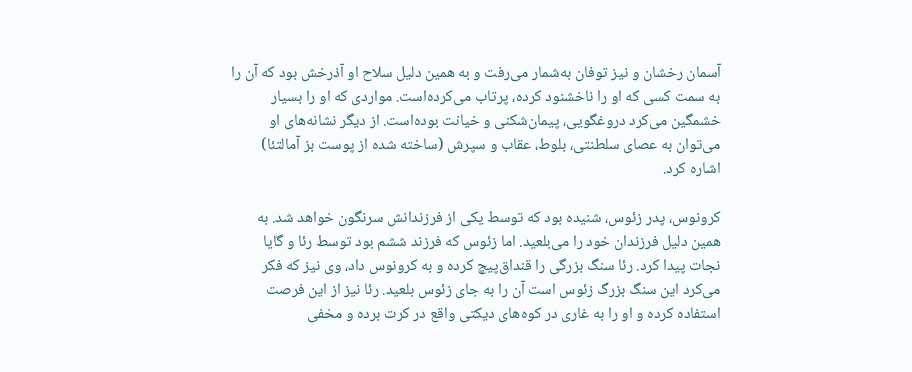آسمان رخشان و نیز توفان به‌شمار می‌رفت و به همین دلیل سلاح او آذرخش بود که آن را به سمت کسی که او را ناخشنود کرده، پرتاب می‌کرده‌است. مواردی که او را بسیار خشمگین می‌کرد دروغگویی، پیمان‌شکنی و خیانت بوده‌است. از دیگر نشانه‌های او می‌توان به عصای سلطنتی، بلوط، عقاب و سپرش (ساخته شده از پوست بز آمالتئا) اشاره کرد.

کرونوس، پدر زئوس، شنیده بود که توسط یکی از فرزندانش سرنگون خواهد شد. به همین دلیل فرزندان خود را می‌بلعید. اما زئوس که فرزند ششم بود توسط رئا و گایا نجات پیدا کرد. رئا سنگ بزرگی را قنداق‌پیچ کرده و به کرونوس داد، وی نیز که فکر می‌کرد این سنگ بزرگ زئوس است آن را به جای زئوس بلعید. رئا نیز از این فرصت استفاده کرده و او را به غاری در کوه‌های دیکتی واقع در کرت برده و مخفی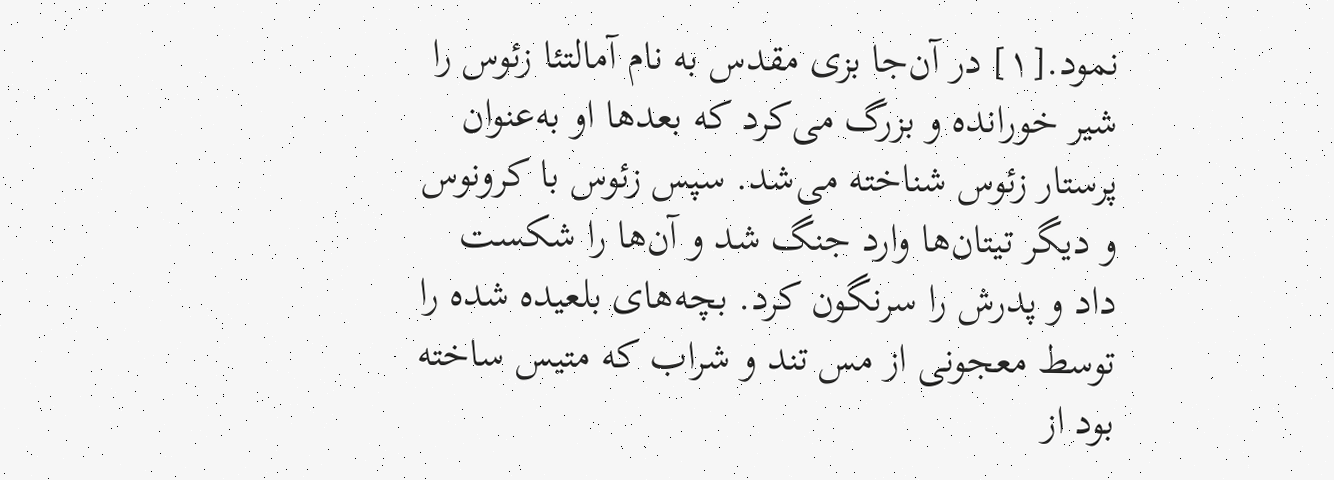نمود.[۱] در آن‌جا بزی مقدس به نام آمالتئا زئوس را شیر خورانده و بزرگ می‌کرد که بعدها او به‌عنوان پرستار زئوس شناخته می‌شد. سپس زئوس با کرونوس و دیگر تیتان‌ها وارد جنگ شد و آن‌ها را شکست داد و پدرش را سرنگون کرد. بچه‌های بلعیده شده را توسط معجونی از مس تند و شراب که متیس ساخته بود از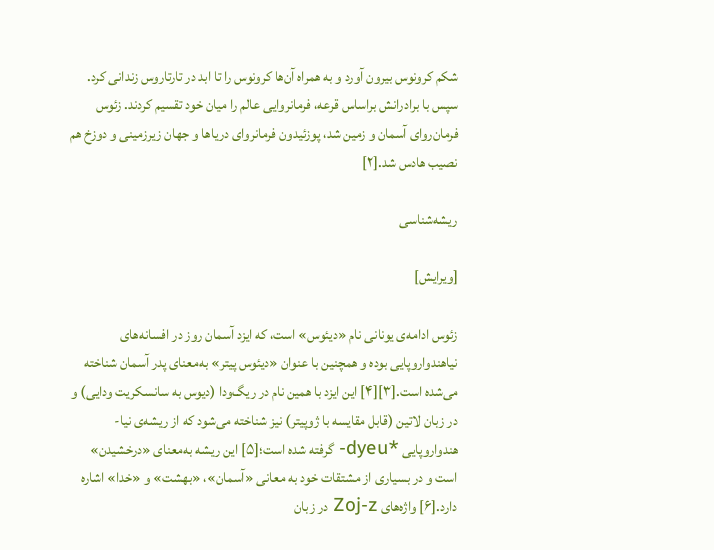شکم کرونوس بیرون آورد و به همراه آن‌ها کرونوس را تا ابد در تارتاروس زندانی کرد. سپس با برادرانش براساس قرعه، فرمانروایی عالم را میان خود تقسیم کردند. زئوس فرمان‌روای آسمان و زمین شد، پوزئیدون فرمانروای دریاها و جهان زیرزمینی و دوزخ هم نصیب هادس شد.[۲]

ریشه‌شناسی

[ویرایش]

زئوس ادامه‌ی یونانی نام «دیئوس» است، که ایزد آسمان روز در افسانه‌های نیاهندواروپایی بوده و همچنین با عنوان «دیئوس پیتر» به‌معنای پدر آسمان شناخته می‌شده‌ است.[۳][۴] این ایزد با همین نام در ریگ‌ودا (دیوس به سانسکریت ودایی) و در زبان لاتین (قابل مقایسه با ژوپیتر) نیز شناخته می‌شود که از ریشه‌ی نیا-هندواروپایی *dyeu- گرفته شده است؛[۵] این ریشه به‌معنای «درخشیدن» است و در بسیاری از مشتقات خود به معانی «آسمان»، «بهشت» و «خدا» اشاره دارد.[۶] واژه‌های Zoj-z در زبان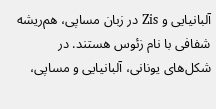آلبانیایی و Zis در زبان مساپی، هم‌ریشه شفافی با نام زئوس هستند. در شکل‌های یونانی، آلبانیایی و مساپی،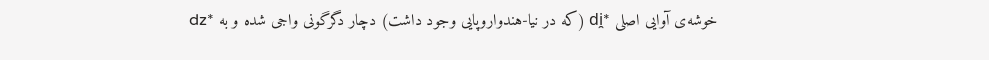خوشه‌ی آوایی اصلی *di̯ (که در نیا-هندواروپایی وجود داشت) دچار دگرگونی واجی شده و به *dz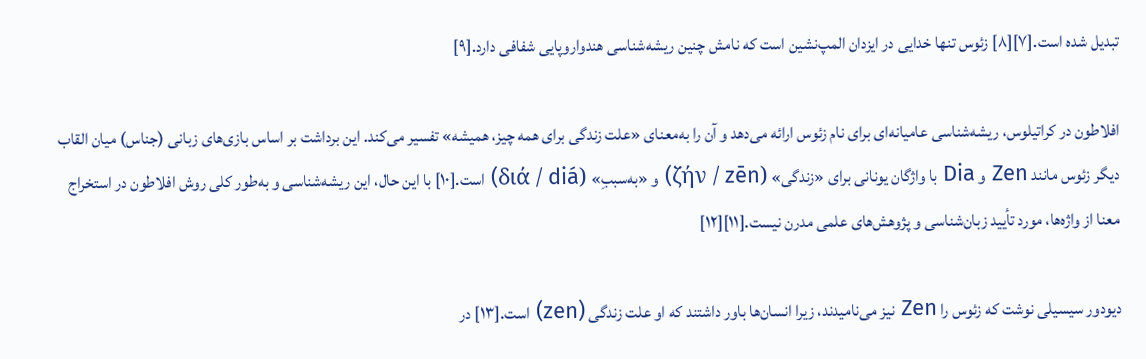تبدیل شده است.[۷][۸] زئوس تنها خدایی در ایزدان المپ‌نشین است که نامش چنین ریشه‌شناسی هندواروپایی شفافی دارد.[۹]

افلاطون در کراتیلوس، ریشه‌شناسی عامیانه‌ای برای نام زئوس ارائه می‌دهد و آن را به‌معنای «علت زندگی برای همه چیز، همیشه» تفسیر می‌کند. این برداشت بر اساس بازی‌های زبانی (جناس) میان القاب دیگر زئوس مانند Zen و Dia با واژگان یونانی برای «زندگی» (ζήν / zēn) و «به‌سببِ» (διά / diá) است.[۱۰] با این حال، این ریشه‌شناسی و به‌طور کلی روش افلاطون در استخراج معنا از واژه‌ها، مورد تأیید زبان‌شناسی و پژوهش‌های علمی مدرن نیست.[۱۱][۱۲]

دیودور سیسیلی نوشت که زئوس را Zen نیز می‌نامیدند، زیرا انسان‌ها باور داشتند که او علت زندگی (zen) است.[۱۳] در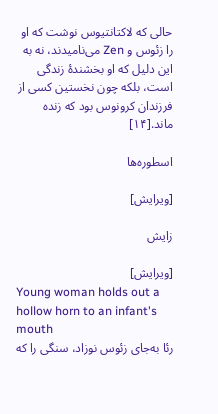حالی که لاکتانتیوس نوشت که او را زئوس و Zen می‌نامیدند، نه به این دلیل که او بخشندهٔ زندگی است، بلکه چون نخستین کسی از فرزندان کرونوس بود که زنده ماند.[۱۴]

اسطوره‌ها

[ویرایش]

زایش

[ویرایش]
Young woman holds out a hollow horn to an infant's mouth
رئا به‌جای زئوس نوزاد، سنگی را که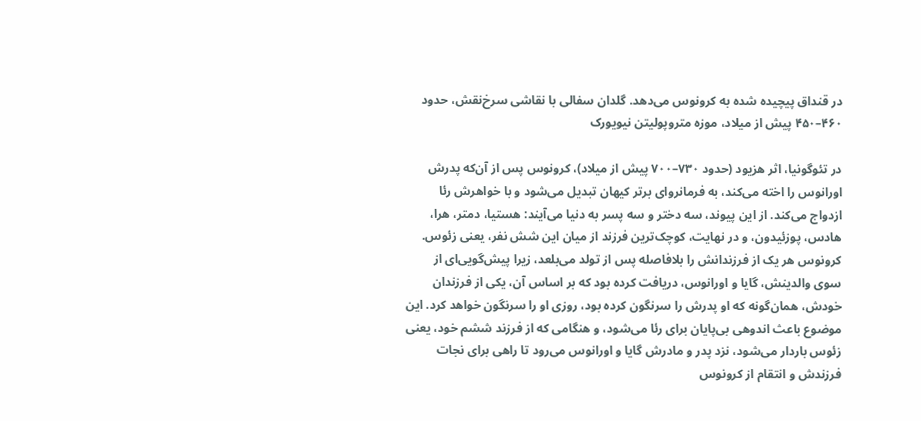در قنداق پیچیده شده به کرونوس می‌دهد. گلدان سفالی با نقاشی سرخ‌نقش، حدود ۴۶۰–۴۵۰ پیش از میلاد، موزه متروپولیتن نیویورک

در تئوگونیا، اثر هزیود (حدود ۷۳۰–۷۰۰ پیش از میلاد)، کرونوس پس از آن‌که پدرش اورانوس را اخته می‌کند، به فرمانروای برتر کیهان تبدیل می‌شود و با خواهرش رئا ازدواج می‌کند. از این پیوند، سه دختر و سه پسر به دنیا می‌آیند: هستیا، دمتر، هرا، هادس، پوزئیدون، و در نهایت، کوچک‌ترین فرزند از میان این شش نفر، یعنی زئوس. کرونوس هر یک از فرزندانش را بلافاصله پس از تولد می‌بلعد، زیرا پیش‌گویی‌ای از سوی والدینش، گایا و اورانوس، دریافت کرده بود که بر اساس آن، یکی از فرزندان خودش، همان‌گونه که او پدرش را سرنگون کرده بود، روزی او را سرنگون خواهد کرد. این موضوع باعث اندوهی بی‌پایان برای رئا می‌شود، و هنگامی که از فرزند ششم خود، یعنی زئوس باردار می‌شود، نزد پدر و مادرش گایا و اورانوس می‌رود تا راهی برای نجات فرزندش و انتقام از کرونوس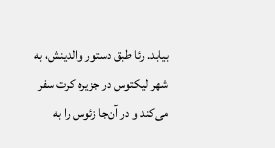بیابد. رئا طبق دستور والدینش، به شهر لیکتوس در جزیره کرت سفر می‌کند و در آن‌جا زئوس را به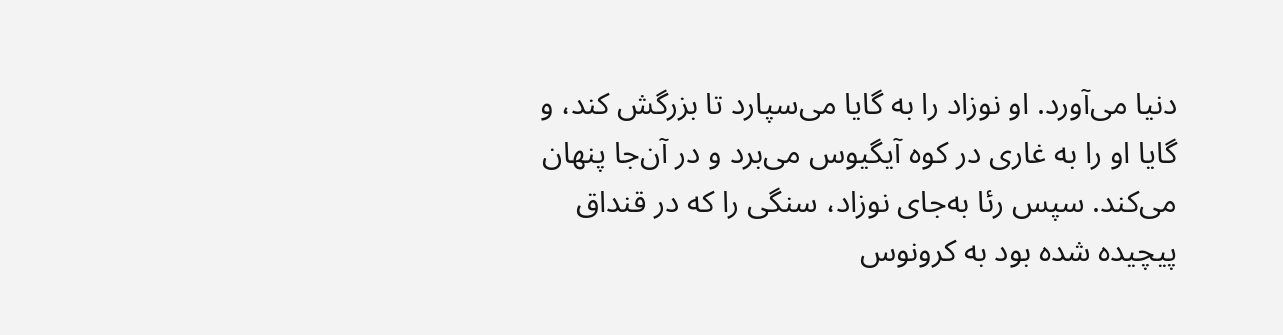دنیا می‌آورد. او نوزاد را به گایا می‌سپارد تا بزرگش کند، و گایا او را به غاری در کوه آیگیوس می‌برد و در آن‌جا پنهان می‌کند. سپس رئا به‌جای نوزاد، سنگی را که در قنداق پیچیده شده بود به کرونوس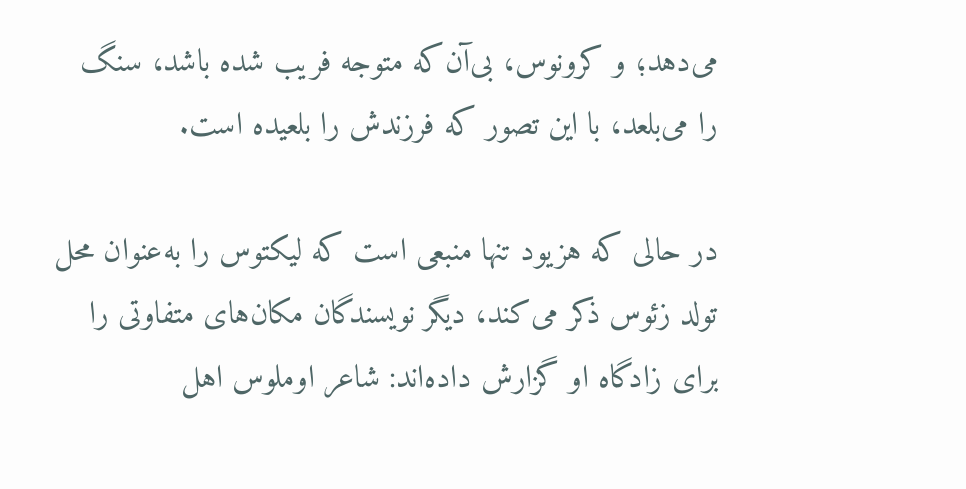می‌دهد؛ و کرونوس، بی‌آن‌که متوجه فریب شده باشد، سنگ را می‌بلعد، با این تصور که فرزندش را بلعیده است.

در حالی که هزیود تنها منبعی است که لیکتوس را به‌عنوان محل تولد زئوس ذکر می‌کند، دیگر نویسندگان مکان‌های متفاوتی را برای زادگاه او گزارش داده‌اند: شاعر اوملوس اهل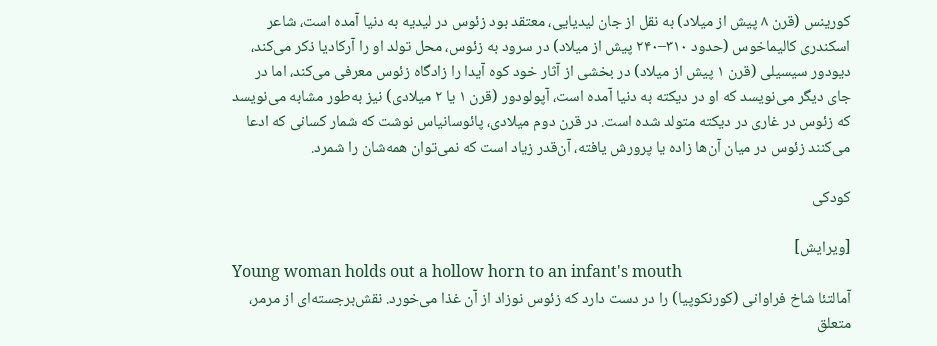کورینس (قرن ۸ پیش از میلاد) به نقل از جان لیدیایی، معتقد بود زئوس در لیدیه به دنیا آمده است، شاعر اسکندری کالیماخوس (حدود ۳۱۰–۲۴۰ پیش از میلاد) در سرود به زئوس، محل تولد او را آرکادیا ذکر می‌کند، دیودور سیسیلی (قرن ۱ پیش از میلاد) در بخشی از آثار خود کوه آیدا را زادگاه زئوس معرفی می‌کند، اما در جای دیگر می‌نویسد که او در دیکته به دنیا آمده است، آپولودور (قرن ۱ یا ۲ میلادی) نیز به‌طور مشابه می‌نویسد که زئوس در غاری در دیکته متولد شده است. در قرن دوم میلادی، پائوسانیاس نوشت که شمار کسانی که ادعا می‌کنند زئوس در میان آن‌ها زاده یا پرورش یافته، آن‌قدر زیاد است که نمی‌توان همه‌شان را شمرد.

کودکی

[ویرایش]
Young woman holds out a hollow horn to an infant's mouth
آمالتئا شاخ فراوانی (کورنکوپیا) را در دست دارد که زئوس نوزاد از آن غذا می‌خورد. نقش‌برجسته‌ای از مرمر، متعلق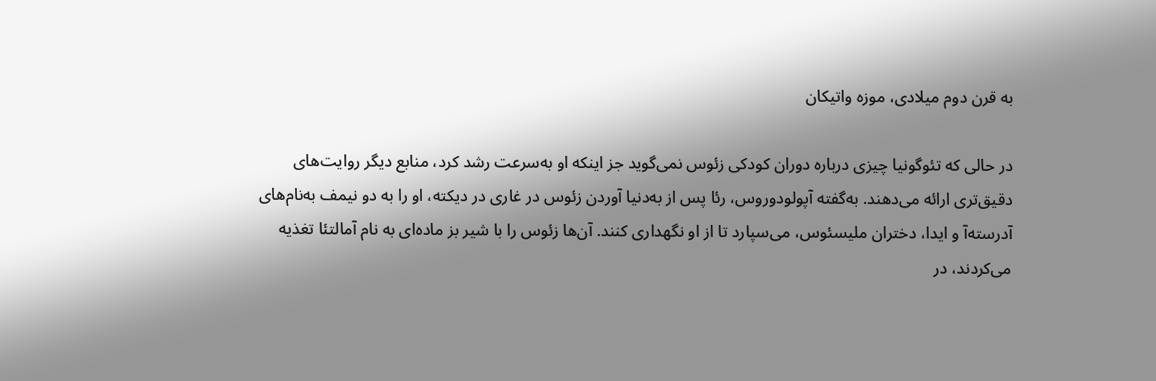به قرن دوم میلادی، موزه واتیکان

در حالی که تئوگونیا چیزی درباره دوران کودکی زئوس نمی‌گوید جز اینکه او به‌سرعت رشد کرد، منابع دیگر روایت‌های دقیق‌تری ارائه می‌دهند. به‌گفته آپولودوروس، رئا پس از به‌دنیا آوردن زئوس در غاری در دیکته، او را به دو نیمف به‌نام‌های آدرسته‌آ و ایدا، دختران ملیسئوس، می‌سپارد تا از او نگهداری کنند. آن‌ها زئوس را با شیر بز ماده‌ای به نام آمالتئا تغذیه می‌کردند، در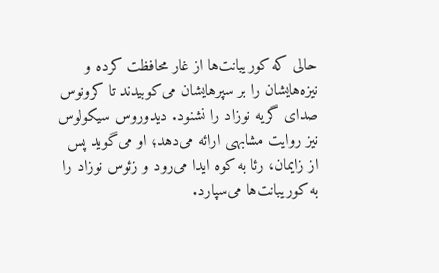حالی که کوریبانت‌ها از غار محافظت کرده و نیزه‌هایشان را بر سپرهایشان می‌کوبیدند تا کرونوس صدای گریه نوزاد را نشنود. دیدوروس سیکولوس نیز روایت مشابهی ارائه می‌دهد؛ او می‌گوید پس از زایمان، رئا به کوه ایدا می‌رود و زئوس نوزاد را به کوریبانت‌ها می‌سپارد.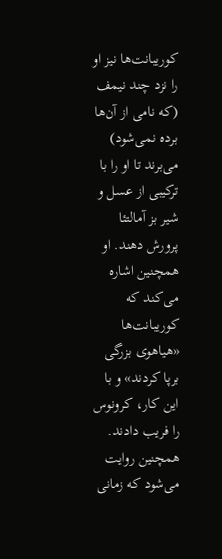کوریبانت‌ها نیز او را نزد چند نیمف (که نامی از آن‌ها برده نمی‌شود) می‌برند تا او را با ترکیبی از عسل و شیر بز آمالتئا پرورش دهند. او همچنین اشاره می‌کند که کوریبانت‌ها «هیاهوی بزرگی برپا کردند» و با این کار، کرونوس را فریب دادند. همچنین روایت می‌شود که زمانی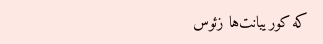که کوریبانت‌ها زئوس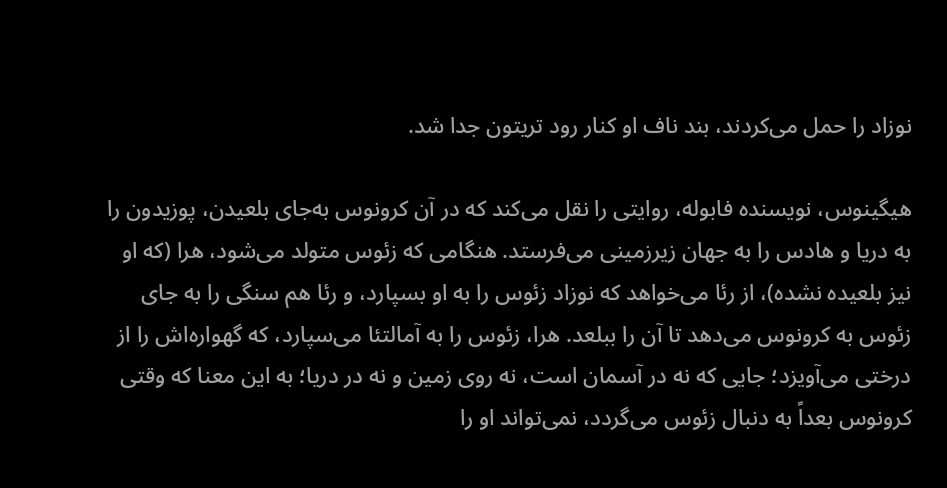نوزاد را حمل می‌کردند، بند ناف او کنار رود تریتون جدا شد.

هیگینوس، نویسنده فابوله، روایتی را نقل می‌کند که در آن کرونوس به‌جای بلعیدن، پوزیدون را به دریا و هادس را به جهان زیرزمینی می‌فرستد. هنگامی که زئوس متولد می‌شود، هرا (که او نیز بلعیده نشده)، از رئا می‌خواهد که نوزاد زئوس را به او بسپارد، و رئا هم سنگی را به جای زئوس به کرونوس می‌دهد تا آن را ببلعد. هرا، زئوس را به آمالتئا می‌سپارد، که گهواره‌اش را از درختی می‌آویزد؛ جایی که نه در آسمان است، نه روی زمین و نه در دریا؛ به این معنا که وقتی کرونوس بعداً به دنبال زئوس می‌گردد، نمی‌تواند او را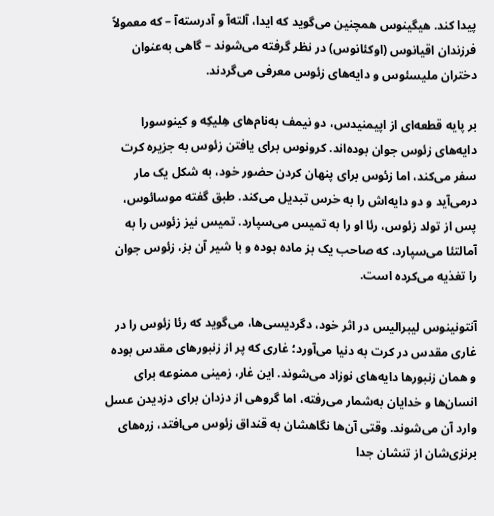پیدا کند. هیگینوس همچنین می‌گوید که ایدا، آلته‌آ و آدرسته‌آ – که معمولاً فرزندان اقیانوس (اوکئانوس) در نظر گرفته می‌شوند – گاهی به‌عنوان دختران ملیسئوس و دایه‌های زئوس معرفی می‌گردند.

بر پایه قطعه‌ای از اپیمنیدس، دو نیمف به‌نام‌های هِلیکِه و کینوسورا دایه‌های زئوس جوان بوده‌اند. کرونوس برای یافتن زئوس به جزیره کرت سفر می‌کند، اما زئوس برای پنهان کردن حضور خود، به شکل یک مار درمی‌آید و دو دایه‌اش را به خرس تبدیل می‌کند. طبق گفته موسائوس، پس از تولد زئوس، رئا او را به تمیس می‌سپارد. تمیس نیز زئوس را به آمالتئا می‌سپارد، که صاحب یک بز ماده بوده و با شیر آن بز، زئوس جوان را تغذیه می‌کرده است.

آنتونینوس لیبرالیس در اثر خود، دگردیسی‌ها، می‌گوید که رئا زئوس را در غاری مقدس در کرت به دنیا می‌آورد؛ غاری که پر از زنبورهای مقدس بوده و همان زنبورها دایه‌های نوزاد می‌شوند. این غار، زمینی ممنوعه برای انسان‌ها و خدایان به‌شمار می‌رفته، اما گروهی از دزدان برای دزدیدن عسل وارد آن می‌شوند. وقتی آن‌ها نگاهشان به قنداق زئوس می‌افتد، زره‌های برنزی‌شان از تنشان جدا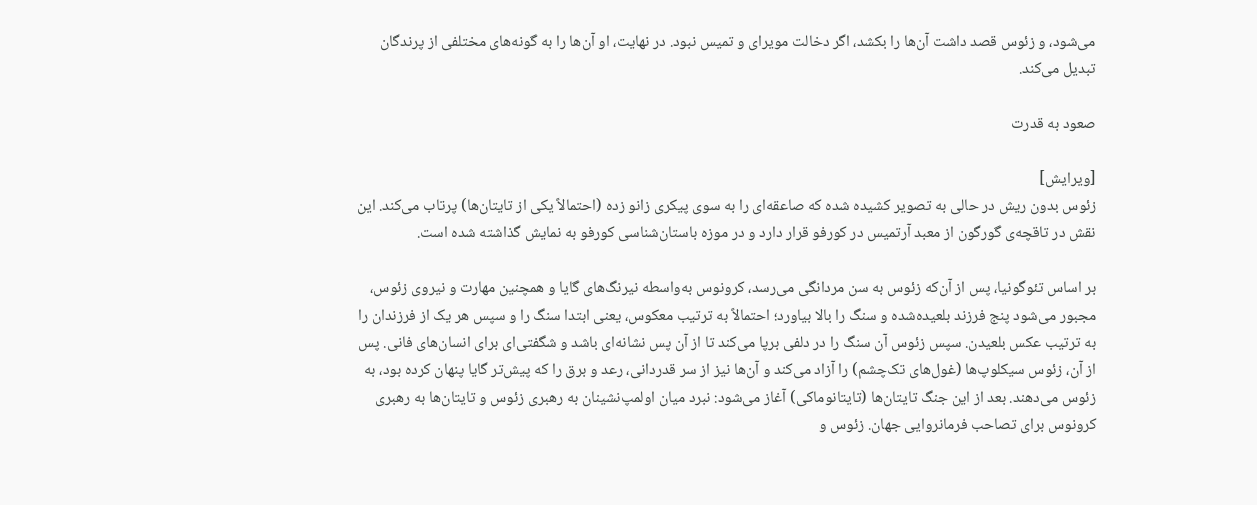می‌شود، و زئوس قصد داشت آن‌ها را بکشد، اگر دخالت مویرای و تمیس نبود. در نهایت، او آن‌ها را به گونه‌های مختلفی از پرندگان تبدیل می‌کند.

صعود به قدرت

[ویرایش]
زئوس بدون ریش در حالی به تصویر کشیده شده که صاعقه‌ای را به سوی پیکری زانو زده (احتمالاً یکی از تایتان‌ها) پرتاب می‌کند. این نقش در تاقچه‌ی گورگون از معبد آرتمیس در کورفو قرار دارد و در موزه باستان‌شناسی کورفو به نمایش گذاشته شده است.

بر اساس تئوگونیا، پس از آن‌که زئوس به سن مردانگی می‌رسد، کرونوس به‌واسطه نیرنگ‌های گایا و همچنین مهارت و نیروی زئوس، مجبور می‌شود پنج فرزند بلعیده‌شده و سنگ را بالا بیاورد؛ احتمالاً به ترتیب معکوس، یعنی ابتدا سنگ را و سپس هر یک از فرزندان را به ترتیب عکس بلعیدن. سپس زئوس آن سنگ را در دلفی برپا می‌کند تا از آن پس نشانه‌ای باشد و شگفتی‌ای برای انسان‌های فانی. پس از آن، زئوس سیکلوپ‌ها (غول‌های تک‌چشم) را آزاد می‌کند و آن‌ها نیز از سر قدردانی، رعد و برق را که پیش‌تر گایا پنهان کرده بود، به زئوس می‌دهند. بعد از این جنگ تایتان‌ها (تایتانوماکی) آغاز می‌شود: نبرد میان اولمپ‌نشینان به رهبری زئوس و تایتان‌ها به رهبری کرونوس برای تصاحب فرمانروایی جهان. زئوس و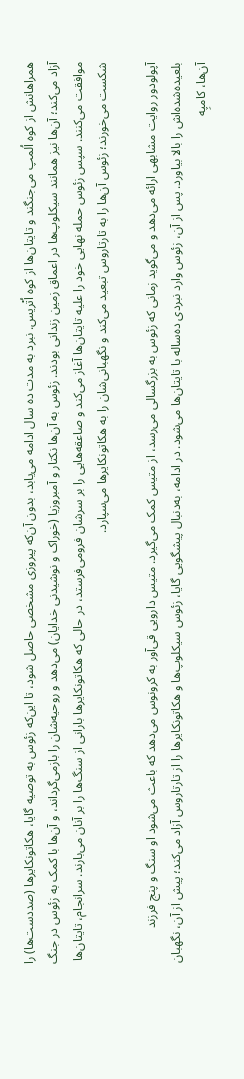همراهانش از کوه اُلمپ می‌جنگند و تایتان‌ها از کوه اُتْریس. نبرد به مدت ده سال ادامه می‌یابد، بدون آن‌که پیروزی مشخصی حاصل شود، تا این‌که زئوس به توصیه گایا، هکاتونکایر‌ها (صددست‌ها) را آزاد می‌کند؛ آن‌ها نیز همانند سیکلوپ‌ها در اعماق زمین زندانی بودند. زئوس به آن‌ها نکتار و آمبروزیا (خوراک و نوشیدنی خدایان) می‌دهد و روحیه‌شان را بازمی‌گرداند، و آن‌ها با کمک به زئوس در جنگ موافقت می‌کنند. سپس زئوس حمله نهایی خود را علیه تایتان‌ها آغاز می‌کند و صاعقه‌هایی را بر سرشان فرومی‌فرستد، در حالی که هکاتونکایر‌ها بارانی از سنگ‌ها را بر آنان می‌بارند. سرانجام، تایتان‌ها شکست می‌خورند؛ زئوس آن‌ها را به تارتاروس تبعید می‌کند و نگهبانی‌شان را به هکاتونکایر‌ها می‌سپارد.

آپولودور روایت مشابهی ارائه می‌دهد و می‌گوید زمانی که زئوس به بزرگسالی می‌رسد، از متیس کمک می‌گیرد. متیس دارویی قی‌آور به کرونوس می‌دهد که باعث می‌شود او سنگ و پنج فرزند بلعیده‌شده‌اش را بالا بیاورد. پس از آن، زئوس وارد نبردی ده‌ساله با تایتان‌ها می‌شود. در ادامه، به‌دنبال پیشگویی گایا، زئوس سیکلوپ‌ها و هکاتونکایر‌ها را از تارتاروس آزاد می‌کند؛ پیش از آن، نگهبان آن‌ها، کامپِه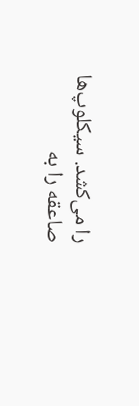را می‌کشد. سیکلوپ‌ها صاعقه را به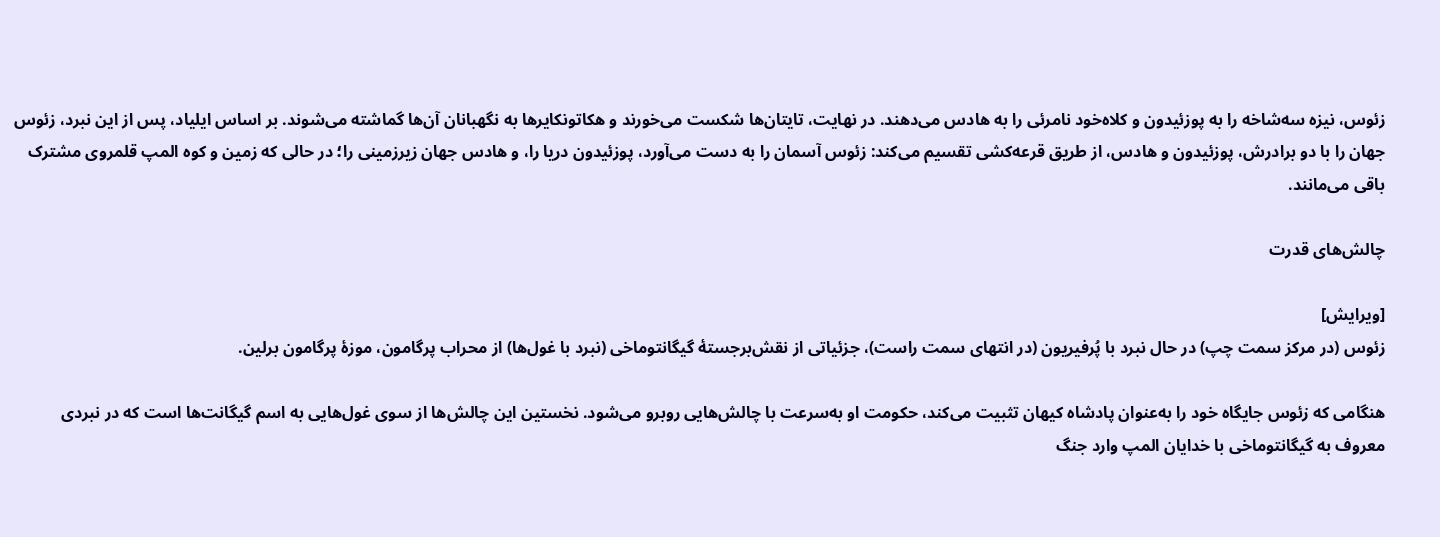زئوس، نیزه سه‌شاخه را به پوزئیدون و کلاه‌خود نامرئی را به هادس می‌دهند. در نهایت، تایتان‌ها شکست می‌خورند و هکاتونکایر‌ها به نگهبانان آن‌ها گماشته می‌شوند. بر اساس ایلیاد، پس از این نبرد، زئوس جهان را با دو برادرش، پوزئیدون و هادس، از طریق قرعه‌کشی تقسیم می‌کند: زئوس آسمان را به دست می‌آورد، پوزئیدون دریا را، و هادس جهان زیرزمینی را؛ در حالی که زمین و کوه المپ قلمروی مشترک باقی می‌مانند.

چالش‌های قدرت

[ویرایش]
زئوس (در مرکز سمت چپ) در حال نبرد با پُرفیریون (در انتهای سمت راست)، جزئیاتی از نقش‌برجستهٔ گیگانتوماخی (نبرد با غول‌ها) از محراب پرگامون، موزهٔ پرگامون برلین.

هنگامی که زئوس جایگاه خود را به‌عنوان پادشاه کیهان تثبیت می‌کند، حکومت او به‌سرعت با چالش‌هایی روبرو می‌شود. نخستین این چالش‌ها از سوی غول‌هایی به اسم گیگانت‌ها است که در نبردی معروف به گیگانتوماخی با خدایان المپ وارد جنگ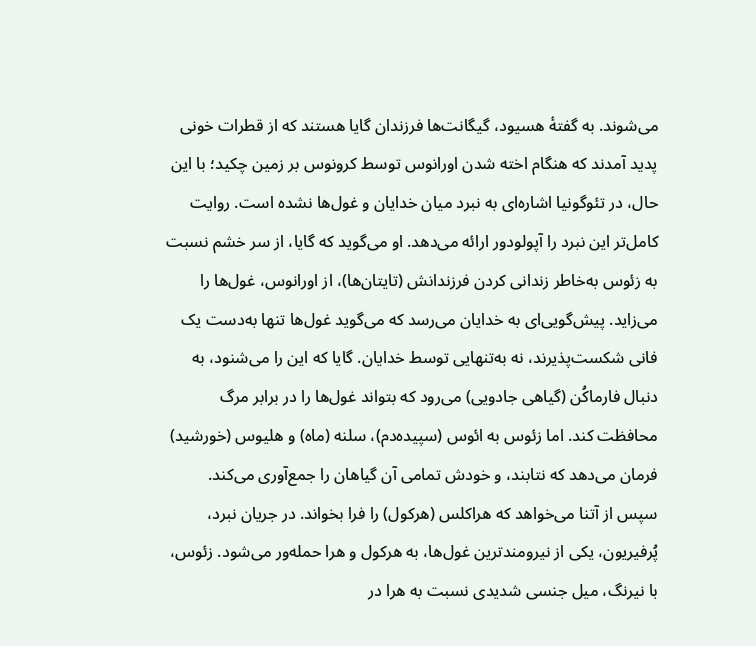می‌شوند. به گفتهٔ هسیود، گیگانت‌ها فرزندان گایا هستند که از قطرات خونی پدید آمدند که هنگام اخته شدن اورانوس توسط کرونوس بر زمین چکید؛ با این حال، در تئوگونیا اشاره‌ای به نبرد میان خدایان و غول‌ها نشده است. روایت کامل‌تر این نبرد را آپولودور ارائه می‌دهد. او می‌گوید که گایا، از سر خشم نسبت به زئوس به‌خاطر زندانی کردن فرزندانش (تایتان‌ها)، از اورانوس، غول‌ها را می‌زاید. پیش‌گویی‌ای به خدایان می‌رسد که می‌گوید غول‌ها تنها به‌دست یک فانی شکست‌پذیرند، نه به‌تنهایی توسط خدایان. گایا که این را می‌شنود، به دنبال فارماکُن (گیاهی جادویی) می‌رود که بتواند غول‌ها را در برابر مرگ محافظت کند. اما زئوس به ائوس (سپیده‌دم)، سلنه (ماه) و هلیوس (خورشید) فرمان می‌دهد که نتابند، و خودش تمامی آن گیاهان را جمع‌آوری می‌کند. سپس از آتنا می‌خواهد که هراکلس (هرکول) را فرا بخواند. در جریان نبرد، پُرفیریون، یکی از نیرومندترین غول‌ها، به هرکول و هرا حمله‌ور می‌شود. زئوس، با نیرنگ، میل جنسی شدیدی نسبت به هرا در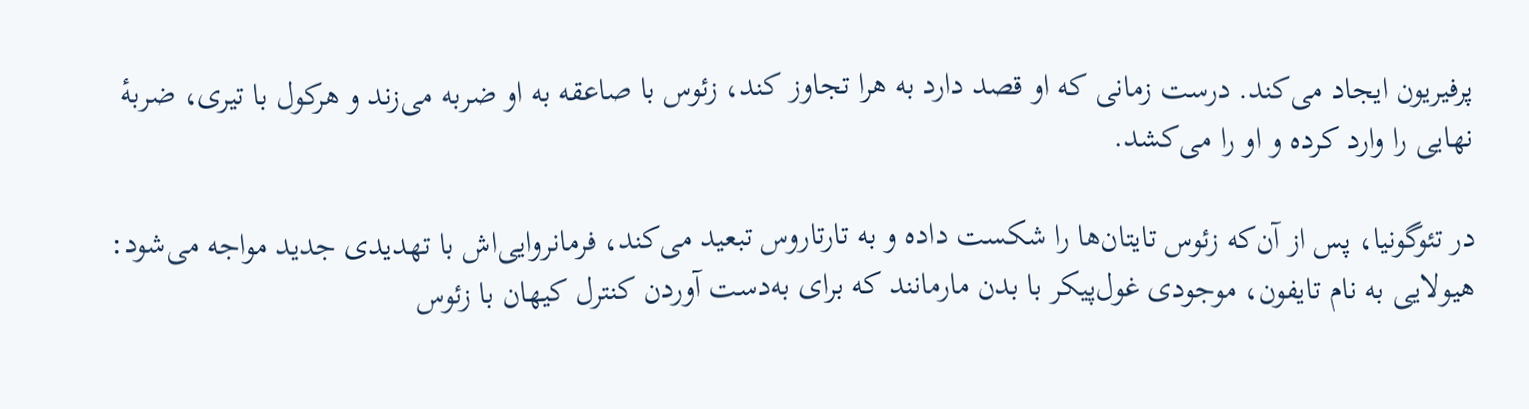پرفیریون ایجاد می‌کند. درست زمانی که او قصد دارد به هرا تجاوز کند، زئوس با صاعقه به او ضربه می‌زند و هرکول با تیری، ضربهٔ نهایی را وارد کرده و او را می‌کشد.

در تئوگونیا، پس از آن‌که زئوس تایتان‌ها را شکست داده و به تارتاروس تبعید می‌کند، فرمانروایی‌اش با تهدیدی جدید مواجه می‌شود: هیولایی به نام تایفون، موجودی غول‌پیکر با بدن مارمانند که برای به‌دست آوردن کنترل کیهان با زئوس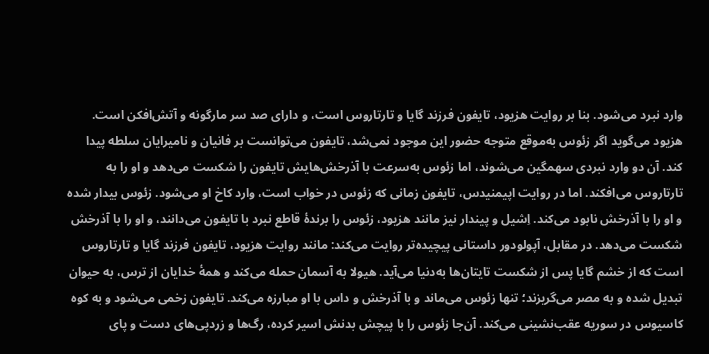وارد نبرد می‌شود. بنا بر روایت هزیود، تایفون فرزند گایا و تارتاروس است، و دارای صد سر مارگونه و آتش‌افکن است. هزیود می‌گوید اگر زئوس به‌موقع متوجه حضور این موجود نمی‌شد، تایفون می‌توانست بر فانیان و نامیرایان سلطه پیدا کند. آن دو وارد نبردی سهمگین می‌شوند، اما زئوس به‌سرعت با آذرخش‌هایش تایفون را شکست می‌دهد و او را به تارتاروس می‌افکند. اما در روایت اپیمنیدس، تایفون زمانی که زئوس در خواب است، وارد کاخ او می‌شود. زئوس بیدار شده و او را با آذرخش نابود می‌کند. اِشیل و پیندار نیز مانند هزیود، زئوس را برندهٔ قاطع نبرد با تایفون می‌دانند، و او را با آذرخش شکست می‌دهد. در مقابل، آپولودور داستانی پیچیده‌تر روایت می‌کند: مانند روایت هزیود، تایفون فرزند گایا و تارتاروس است که از خشم گایا پس از شکست تایتان‌ها به‌دنیا می‌آید. هیولا به آسمان حمله می‌کند و همهٔ خدایان از ترس، به حیوان تبدیل شده و به مصر می‌گریزند؛ تنها زئوس می‌ماند و با آذرخش و داس با او مبارزه می‌کند. تایفون زخمی می‌شود و به کوه کاسیوس در سوریه عقب‌نشینی می‌کند. آن‌جا زئوس را با پیچش بدنش اسیر کرده، رگ‌ها و زردپی‌های دست و پای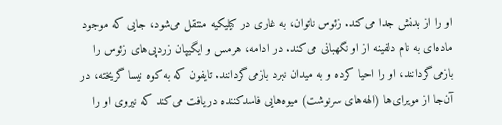او را از بدنش جدا می‌کند. زئوس ناتوان، به غاری در کیلیکیه منتقل می‌شود، جایی که موجود ماده‌ای به نام دلفینه از او نگهبانی می‌کند. در ادامه، هرمس و ایگیپان زردپی‌های زئوس را بازمی‌گردانند، او را احیا کرده و به میدان نبرد بازمی‌گردانند. تایفون که به کوه نیسا گریخته، در آن‌جا از مویرای‌ها (الهه‌های سرنوشت) میوه‌هایی فاسدکننده دریافت می‌کند که نیروی او را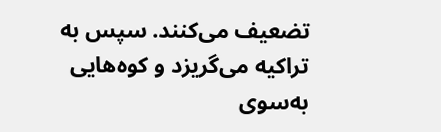تضعیف می‌کنند. سپس به تراکیه می‌گریزد و کوه‌هایی به‌سوی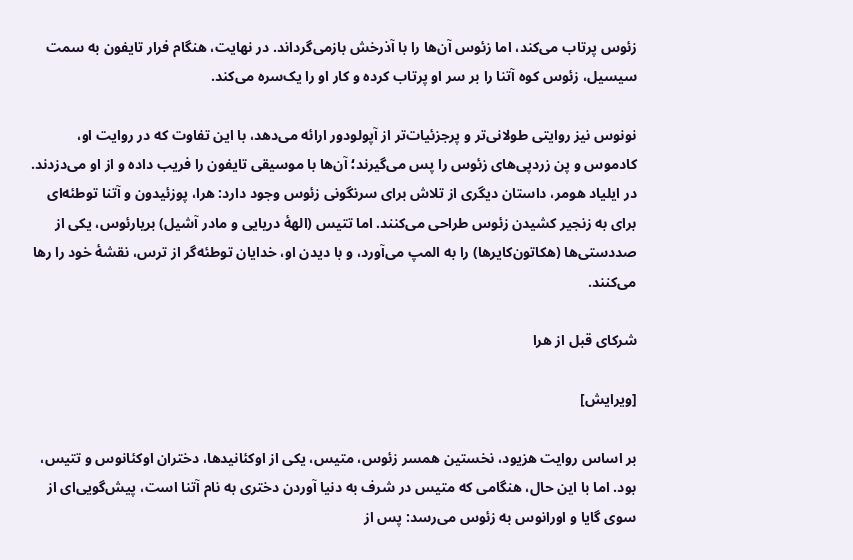زئوس پرتاب می‌کند، اما زئوس آن‌ها را با آذرخش بازمی‌گرداند. در نهایت، هنگام فرار تایفون به سمت سیسیل، زئوس کوه آتنا را بر سر او پرتاب کرده و کار او را یک‌سره می‌کند.

نونوس نیز روایتی طولانی‌تر و پرجزئیات‌تر از آپولودور ارائه می‌دهد، با این تفاوت که در روایت او، کادموس و پن زردپی‌های زئوس را پس می‌گیرند؛ آن‌ها با موسیقی تایفون را فریب داده و از او می‌دزدند. در ایلیاد هومر، داستان دیگری از تلاش برای سرنگونی زئوس وجود دارد: هرا، پوزئیدون و آتنا توطئه‌ای برای به زنجیر کشیدن زئوس طراحی می‌کنند. اما تتیس (الههٔ دریایی و مادر آشیل) بریارئوس، یکی از صد‌دستی‌ها (هکاتون‌کایرها) را به المپ می‌آورد، و با دیدن او، خدایان توطئه‌گر از ترس، نقشهٔ خود را رها می‌کنند.

شرکای قبل از هرا

[ویرایش]

بر اساس روایت هزیود، نخستین همسر زئوس، متیس، یکی از اوکئانیدها، دختران اوکئانوس و تتیس، بود. اما با این حال، هنگامی که متیس در شرف به دنیا آوردن دختری به نام آتنا است، پیش‌گویی‌ای از سوی گایا و اورانوس به زئوس می‌رسد: پس از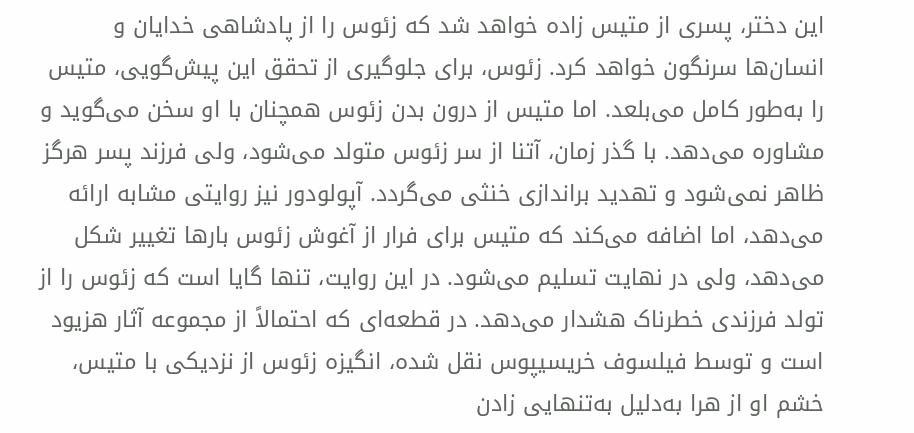این دختر، پسری از متیس زاده خواهد شد که زئوس را از پادشاهی خدایان و انسان‌ها سرنگون خواهد کرد. زئوس، برای جلوگیری از تحقق این پیش‌گویی، متیس را به‌طور کامل می‌بلعد. اما متیس از درون بدن زئوس همچنان با او سخن می‌گوید و مشاوره می‌دهد. با گذر زمان، آتنا از سر زئوس متولد می‌شود، ولی فرزند پسر هرگز ظاهر نمی‌شود و تهدید براندازی خنثی می‌گردد. آپولودور نیز روایتی مشابه ارائه می‌دهد، اما اضافه می‌کند که متیس برای فرار از آغوش زئوس بارها تغییر شکل می‌دهد، ولی در نهایت تسلیم می‌شود. در این روایت، تنها گایا است که زئوس را از تولد فرزندی خطرناک هشدار می‌دهد. در قطعه‌ای که احتمالاً از مجموعه آثار هزیود است و توسط فیلسوف خریسیپوس نقل شده، انگیزه زئوس از نزدیکی با متیس، خشم او از هرا به‌دلیل به‌تنهایی زادن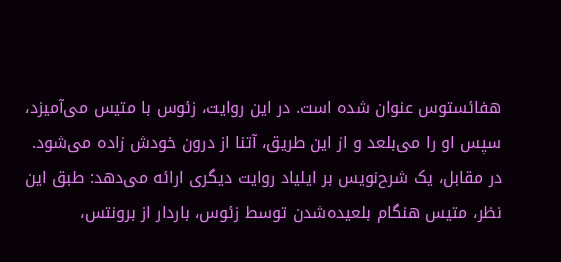هفائستوس عنوان شده است. در این روایت، زئوس با متیس می‌آمیزد، سپس او را می‌بلعد و از این طریق، آتنا از درون خودش زاده می‌شود. در مقابل، یک شرح‌نویس بر ایلیاد روایت دیگری ارائه می‌دهد: طبق این نظر، متیس هنگام بلعیده‌شدن توسط زئوس، باردار از برونتس،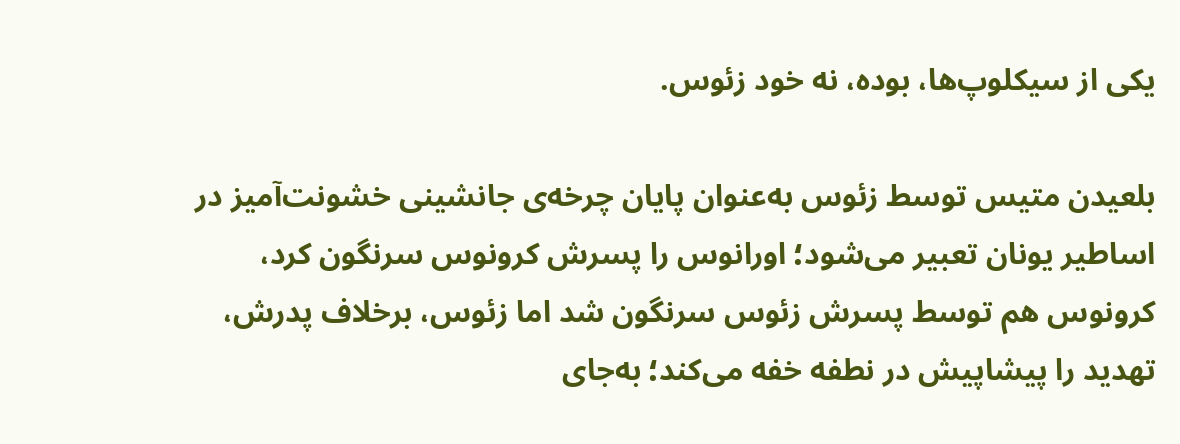یکی از سیکلوپ‌ها، بوده، نه خود زئوس.

بلعیدن متیس توسط زئوس به‌عنوان پایان چرخه‌ی جانشینی خشونت‌آمیز در اساطیر یونان تعبیر می‌شود؛ اورانوس را پسرش کرونوس سرنگون کرد، کرونوس هم توسط پسرش زئوس سرنگون شد اما زئوس، برخلاف پدرش، تهدید را پیشاپیش در نطفه خفه می‌کند؛ به‌جای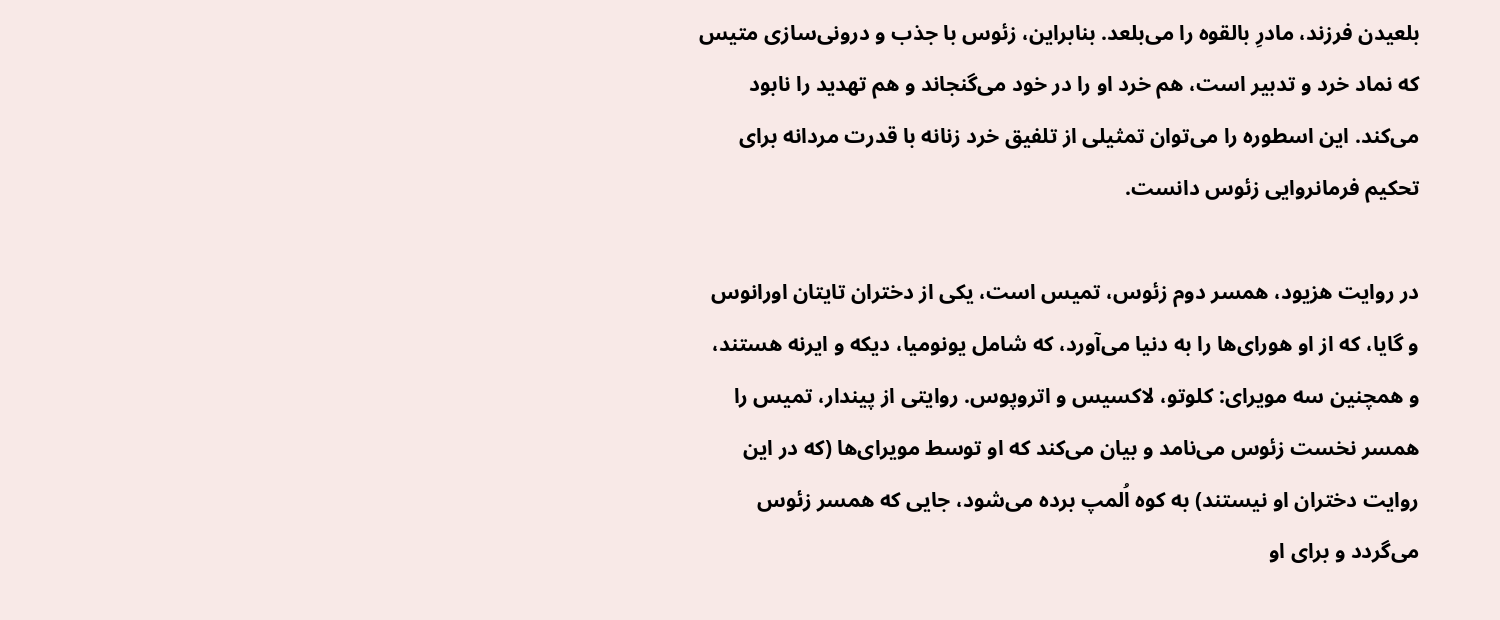بلعیدن فرزند، مادرِ بالقوه را می‌بلعد. بنابراین، زئوس با جذب و درونی‌سازی متیس که نماد خرد و تدبیر است، هم خرد او را در خود می‌گنجاند و هم تهدید را نابود می‌کند. این اسطوره را می‌توان تمثیلی از تلفیق خرد زنانه با قدرت مردانه برای تحکیم فرمانروایی زئوس دانست.

در روایت هزیود، همسر دوم زئوس، تمیس است، یکی از دختران تایتان اورانوس و گایا، که از او هورای‌ها را به دنیا می‌آورد، که شامل یونومیا، دیکه و ایرنه هستند، و همچنین سه مویرای: کلوتو، لاکسیس و اتروپوس. روایتی از پیندار، تمیس را همسر نخست زئوس می‌نامد و بیان می‌کند که او توسط مویرای‌ها (که در این روایت دختران او نیستند) به کوه اُلمپ برده می‌شود، جایی که همسر زئوس می‌گردد و برای او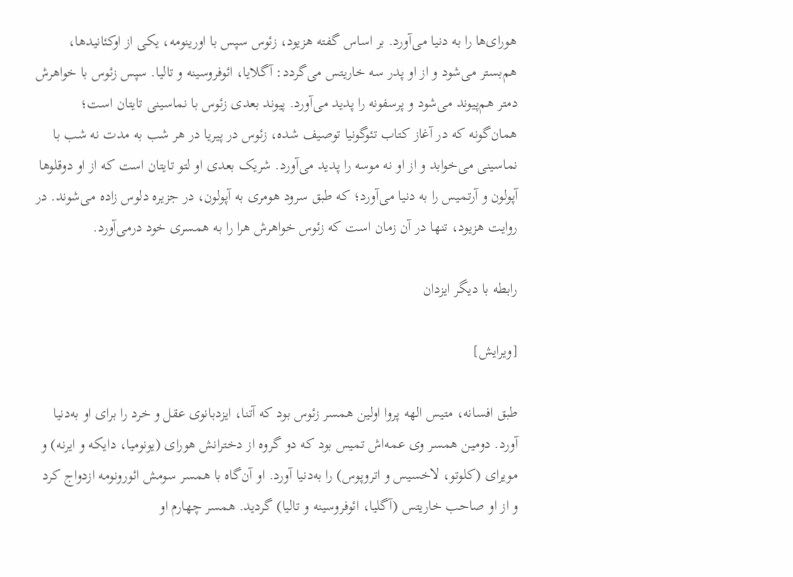هورای‌ها را به دنیا می‌آورد. بر اساس گفته هزیود، زئوس سپس با اورینومه، یکی از اوکئانیدها، هم‌بستر می‌شود و از او پدر سه خاریتس می‌گردد: آگلایا، ائوفروسینه و تالیا. سپس زئوس با خواهرش دمتر هم‌پیوند می‌شود و پرسفونه را پدید می‌آورد. پیوند بعدی زئوس با نماسینی تایتان است؛ همان‌گونه که در آغاز کتاب تئوگونیا توصیف شده، زئوس در پیریا در هر شب به مدت نه شب با نماسینی می‌خوابد و از او نه موسه را پدید می‌آورد. شریک بعدی او لتو تایتان است که از او دوقلوها آپولون و آرتمیس را به دنیا می‌آورد؛ که طبق سرود هومری به آپولون، در جزیره دلوس زاده می‌شوند. در روایت هزیود، تنها در آن زمان است که زئوس خواهرش هرا را به همسری خود درمی‌آورد.

رابطه با دیگر ایزدان

[ویرایش]

طبق افسانه، متیس الهه پروا اولین همسر زئوس بود که آتنا، ایزدبانوی عقل و خرد را برای او به‌دنیا آورد. دومین همسر وی عمه‌اش تمیس بود که دو گروه از دخترانش هورای (یونومیا، دایکه و ایرنه) و مویرای (کلوتو، لاخسیس و اتروپوس) را به‌دنیا آورد. او آن‌گاه با همسر سومش ائورونومه ازدواج کرد و از او صاحب خاریتس (آگلیا، ائوفروسینه و تالیا) گردید. همسر چهارم او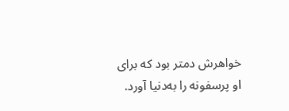خواهرش دمتر بود که برای او پرسفونه را به‌دنیا آورد.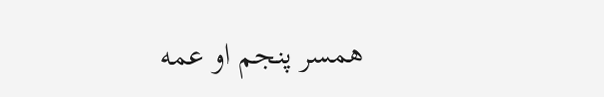همسر پنجم او عمه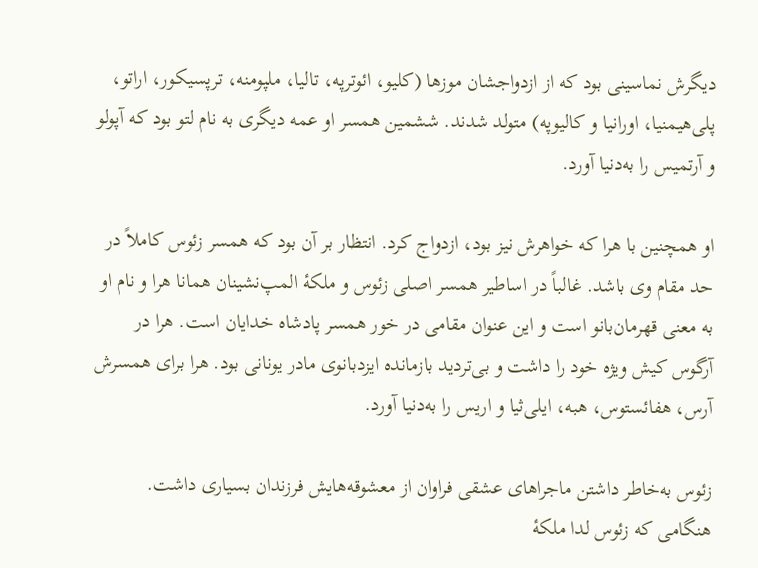دیگرش نماسینی بود که از ازدواجشان موزها (کلیو، ائوترپه، تالیا، ملپومنه، ترپسیکور، اراتو، پلی‌هیمنیا، اورانیا و کالیوپه) متولد شدند. ششمین همسر او عمه دیگری به نام لتو بود که آپولو و آرتمیس را به‌دنیا آورد.

او همچنین با هرا که خواهرش نیز بود، ازدواج کرد. انتظار بر آن بود که همسر زئوس کاملاً در حد مقام وی باشد. غالباً در اساطیر همسر اصلی زئوس و ملکهٔ المپ‌نشینان همانا هرا و نام او به معنی قهرمان‌بانو است و این عنوان مقامی در خور همسر پادشاه خدایان است. هرا در آرگوس کیش ویژه خود را داشت و بی‌تردید بازمانده ایزدبانوی مادر یونانی بود. هرا برای همسرش آرس، هفائستوس، هبه، ایلی‌ثیا و اریس را به‌دنیا آورد.

زئوس به‌خاطر داشتن ماجراهای عشقی فراوان از معشوقه‌هایش فرزندان بسیاری داشت. هنگامی که زئوس لدا ملکهٔ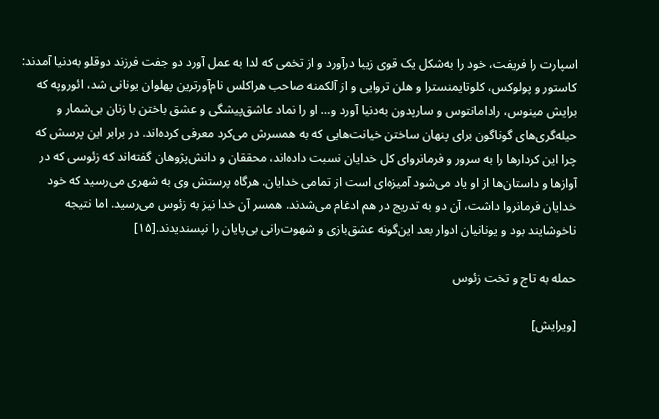اسپارت را فریفت، خود را به‌شکل یک قوی زیبا درآورد و از تخمی که لدا به عمل آورد دو جفت فرزند دوقلو به‌دنیا آمدند: کاستور و پولوکس، کلوتایمنسترا و هلن تروایی و از آلکمنه صاحب هراکلس نام‌آورترین پهلوان یونانی شد، ائوروپه که برایش مینوس، رادامانتوس و سارپدون به‌دنیا آورد و… او را نماد عاشق‌پیشگی و عشق باختن با زنان بی‌شمار و حیله‌گری‌های گوناگون برای پنهان ساختن خیانت‌هایی که به همسرش می‌کرد معرفی کرده‌اند. در برابر این پرسش که چرا این کردارها را به سرور و فرمانروای کل خدایان نسبت داده‌اند، محققان و دانش‌پژوهان گفته‌اند که زئوسی که در آوازها و داستان‌ها از او یاد می‌شود آمیزه‌ای است از تمامی خدایان. هرگاه پرستش وی به شهری می‌رسید که خود خدایان فرمانروا داشت، آن دو به تدریج در هم ادغام می‌شدند. همسر آن خدا نیز به زئوس می‌رسید. اما نتیجه ناخوشایند بود و یونانیان ادوار بعد این‌گونه عشق‌بازی و شهوت‌رانی بی‌پایان را نپسندیدند.[۱۵]

حمله به تاج و تخت زئوس

[ویرایش]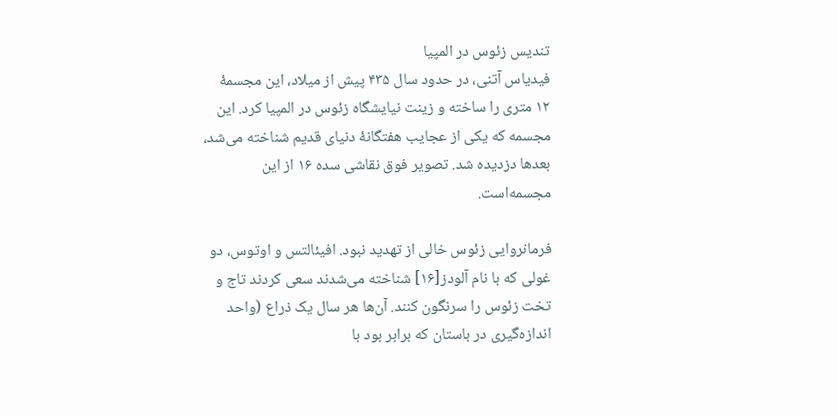تندیس زئوس در المپیا
فیدیاس آتنی، در حدود سال ۴۳۵ پیش از میلاد، این مجسمهٔ ۱۲ متری را ساخته و زینت نیایشگاه زئوس در المپیا کرد. این مجسمه که یکی از عجایب هفتگانهٔ دنیای قدیم شناخته می‌شد، بعدها دزدیده شد. تصویر فوق نقاشی سده ۱۶ از این مجسمه‌است.

فرمانروایی زئوس خالی از تهدید نبود. افیئالتس و اوتوس، دو غولی که با نام آلودز[۱۶] شناخته می‌شدند سعی کردند تاج و تخت زئوس را سرنگون کنند. آن‌ها هر سال یک ذراع (واحد اندازه‌گیری در باستان که برابر بود با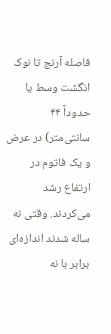فاصله آرنج تا نوک انگشت وسط یا حدوداً ۴۴ سانتی‌متر) در عرض و یک فاتوم در ارتفاع رشد می‌کردند. وقتی نه ساله شدند اندازه‌ای برابر با نه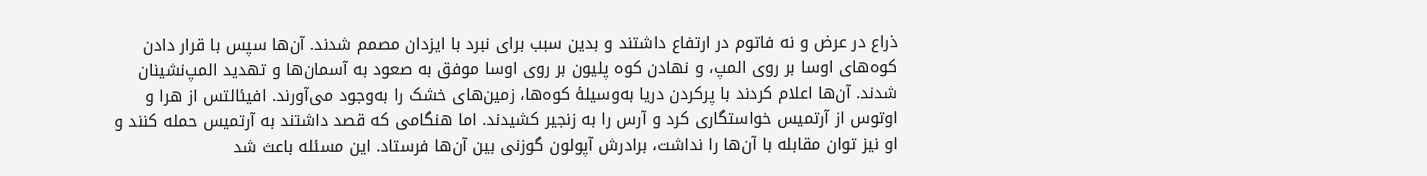ذراع در عرض و نه فاتوم در ارتفاع داشتند و بدین سبب برای نبرد با ایزدان مصمم شدند. آن‌ها سپس با قرار دادن کوه‌های اوسا بر روی المپ، و نهادن کوه پلیون بر روی اوسا موفق به صعود به آسمان‌ها و تهدید المپ‌نشینان شدند. آن‌ها اعلام کردند با پرکردن دریا به‌وسیلهٔ کوه‌ها، زمین‌های خشک را به‌وجود می‌آورند. افیئالتس از هرا و اوتوس از آرتمیس خواستگاری کرد و آرس را به زنجیر کشیدند. اما هنگامی که قصد داشتند به آرتمیس حمله کنند و او نیز توان مقابله با آن‌ها را نداشت، برادرش آپولون گوزنی بین آن‌ها فرستاد. این مسئله باعث شد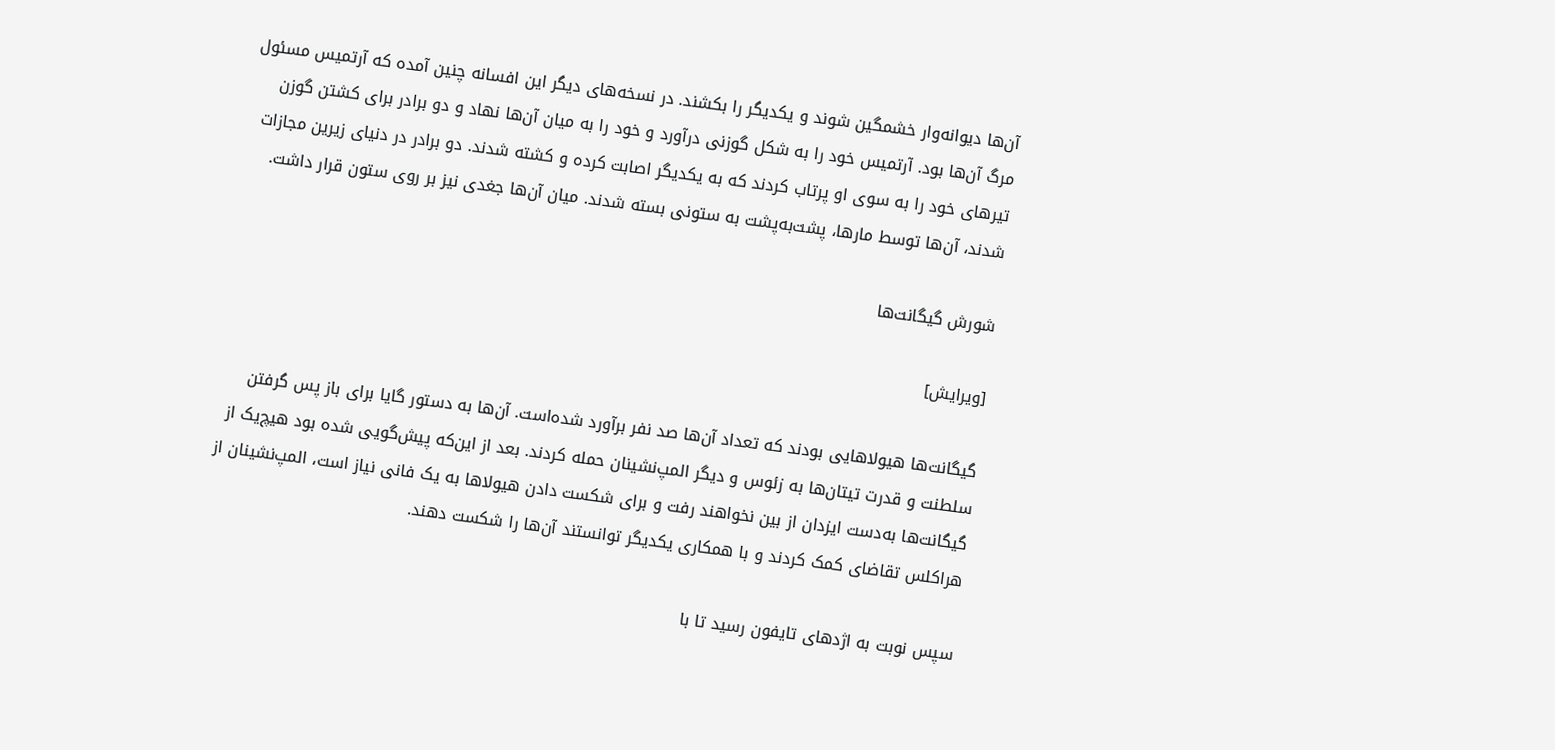آن‌ها دیوانه‌وار خشمگین شوند و یکدیگر را بکشند. در نسخه‌های دیگر این افسانه چنین آمده که آرتمیس مسئول مرگ آن‌ها بود. آرتمیس خود را به شکل گوزنی درآورد و خود را به میان آن‌ها نهاد و دو برادر برای کشتن گوزن تیرهای خود را به سوی او پرتاب کردند که به یکدیگر اصابت کرده و کشته شدند. دو برادر در دنیای زیرین مجازات شدند، آن‌ها توسط مارها، پشت‌به‌پشت به ستونی بسته شدند. میان آن‌ها جغدی نیز بر روی ستون قرار داشت.

شورش گیگانت‌ها

[ویرایش]

گیگانت‌ها هیولاهایی بودند که تعداد آن‌ها صد نفر برآورد شده‌است. آن‌ها به دستور گایا برای باز پس گرفتن سلطنت و قدرت تیتان‌ها به زئوس و دیگر المپ‌نشینان حمله کردند. بعد از این‌که پیش‌گویی شده بود هیچ‌یک از گیگانت‌ها به‌دست ایزدان از بین نخواهند رفت و برای شکست دادن هیولاها به یک فانی نیاز است، المپ‌نشینان از هراکلس تقاضای کمک کردند و با همکاری یکدیگر توانستند آن‌ها را شکست دهند.

سپس نوبت به اژدهای تایفون رسید تا با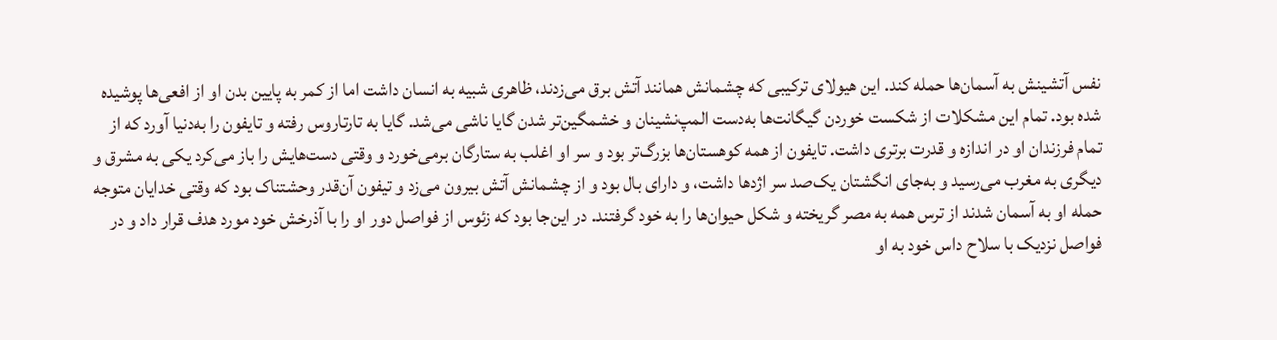نفس آتشینش به آسمان‌ها حمله کند. این هیولای ترکیبی که چشمانش همانند آتش برق می‌زدند، ظاهری شبیه به انسان داشت اما از کمر به پایین بدن او از افعی‌ها پوشیده شده بود. تمام این مشکلات از شکست خوردن گیگانت‌ها به‌دست المپ‌نشینان و خشمگین‌تر شدن گایا ناشی می‌شد. گایا به تارتاروس رفته و تایفون را به‌دنیا آورد که از تمام فرزندان او در اندازه و قدرت برتری داشت. تایفون از همه کوهستان‌ها بزرگ‌تر بود و سر او اغلب به ستارگان برمی‌خورد و وقتی دست‌هایش را باز می‌کرد یکی به مشرق و دیگری به مغرب می‌رسید و به‌جای انگشتان یک‌صد سر اژدها داشت، و دارای بال بود و از چشمانش آتش بیرون می‌زد و تیفون آن‌قدر وحشتناک بود که وقتی خدایان متوجه حمله او به آسمان شدند از ترس همه به مصر گریخته و شکل حیوان‌ها را به خود گرفتند. در این‌جا بود که زئوس از فواصل دور او را با آذرخش خود مورد هدف قرار داد و در فواصل نزدیک با سلاح داس خود به او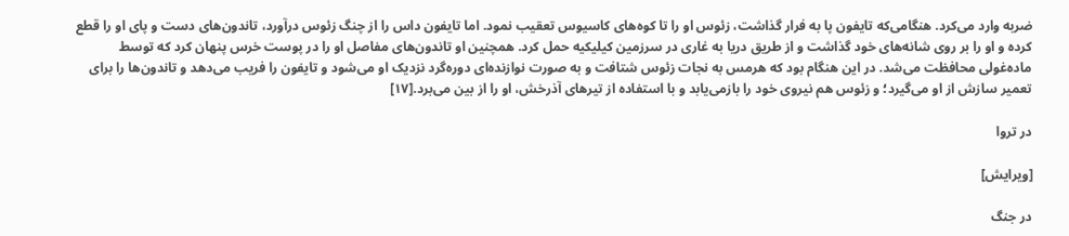ضربه وارد می‌کرد. هنگامی‌که تایفون پا به فرار گذاشت، زئوس او را تا کوه‌های کاسیوس تعقیب نمود. اما تایفون داس را از چنگ زئوس درآورد، تاندون‌های دست و پای او را قطع کرده و او را بر روی شانه‌های خود گذاشت و از طریق دریا به غاری در سرزمین کیلیکیه حمل کرد. همچنین او تاندون‌های مفاصل او را در پوست خرس پنهان کرد که توسط ماده‌غولی محافظت می‌شد. در این هنگام بود که هرمس به نجات زئوس شتافت و به صورت نوازنده‌ای دوره‌گرد نزدیک او می‌شود و تایفون را فریب می‌دهد و تاندون‌ها را برای تعمیر سازش از او می‌گیرد؛ و زئوس هم نیروی خود را بازمی‌یابد و با استفاده از تیرهای آذرخش، او را از بین می‌برد.[۱۷]

در تروا

[ویرایش]

در جنگ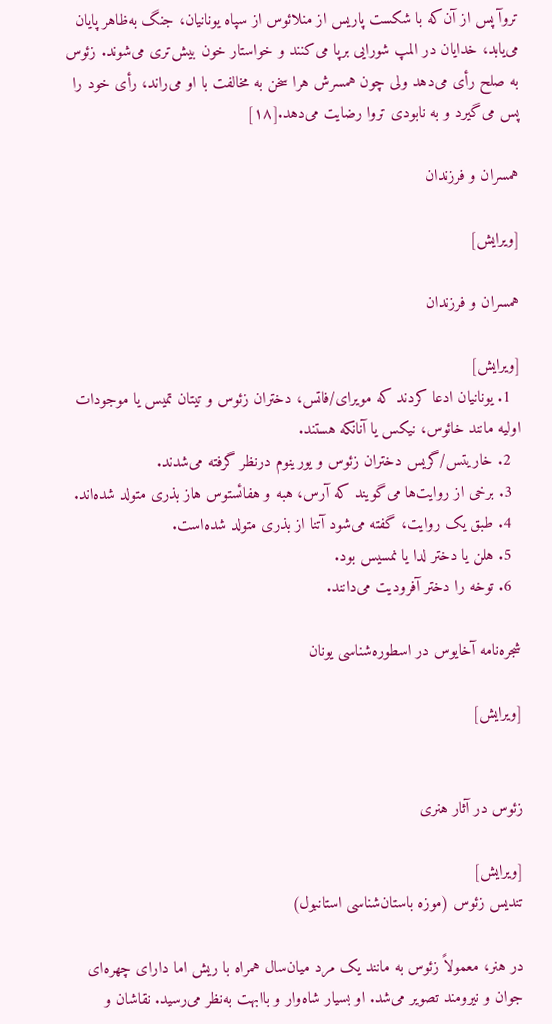تروآ پس از آن‌که با شکست پاریس از منلائوس از سپاه یونانیان، جنگ به‌ظاهر پایان می‌یابد، خدایان در المپ شورایی برپا می‌کنند و خواستار خون بیش‌تری می‌شوند. زئوس به صلح رأی می‌دهد ولی چون همسرش هرا سخن به مخالفت با او می‌راند، رأی خود را پس می‌گیرد و به نابودی تروا رضایت می‌دهد.[۱۸]

همسران و فرزندان

[ویرایش]

همسران و فرزندان

[ویرایش]
  1. یونانیان ادعا کردند که مویرای/فاتس، دختران زئوس و تیتان تمیس یا موجودات اولیه مانند خائوس، نیکس یا آنانکه هستند.
  2. خاریتس/گریس دختران زئوس و یورینوم درنظر گرفته می‌شدند.
  3. برخی از روایت‌ها می‌گویند که آرس، هبه و هفائستوس هاز بذری متولد شده‌اند.
  4. طبق یک روایت، گفته می‌شود آتنا از بذری متولد شده‌است.
  5. هلن یا دختر لدا یا نمسیس بود.
  6. توخه را دختر آفرودیت می‌دانند.

شجره‌نامه آخایوس در اسطوره‌شناسی یونان

[ویرایش]


زئوس در آثار هنری

[ویرایش]
تندیس زئوس (موزه باستان‌شناسی استانبول)

در هنر، معمولاً زئوس به مانند یک مرد میان‌سال همراه با ریش اما دارای چهره‌ای جوان و نیرومند تصویر می‌شد. او بسیار شاه‌وار و باابهت به‌نظر می‌رسید. نقاشان و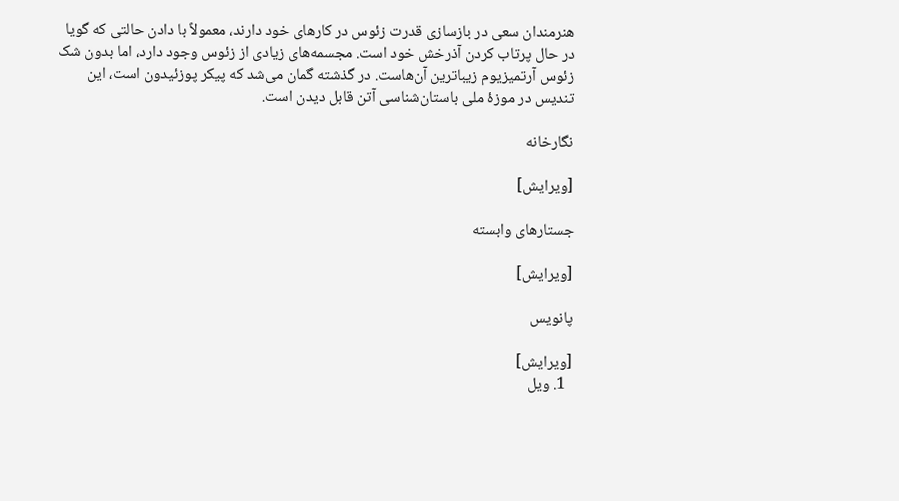هنرمندان سعی در بازسازی قدرت زئوس در کارهای خود دارند، معمولاً با دادن حالتی که گویا در حال پرتاب کردن آذرخش خود است. مجسمه‌های زیادی از زئوس وجود دارد، اما بدون شک زئوس آرتمیزیوم زیباترین آن‌هاست. در گذشته گمان می‌شد که پیکر پوزئیدون است، این تندیس در موزهٔ ملی باستان‌شناسی آتن قابل دیدن است.

نگارخانه

[ویرایش]

جستارهای وابسته

[ویرایش]

پانویس

[ویرایش]
  1. ویل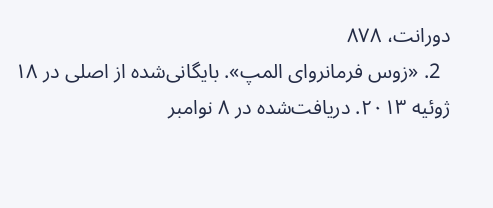دورانت، ۸۷۸
  2. «زوس فرمانروای المپ». بایگانی‌شده از اصلی در ۱۸ ژوئیه ۲۰۱۳. دریافت‌شده در ۸ نوامبر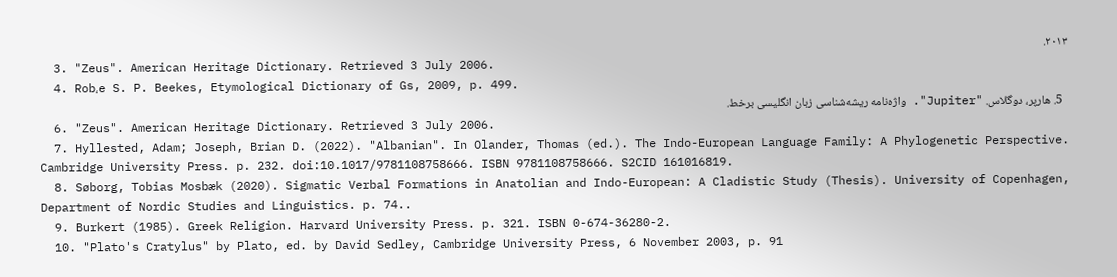۲۰۱۳.
  3. "Zeus". American Heritage Dictionary. Retrieved 3 July 2006.
  4. Rob،e S. P. Beekes, Etymological Dictionary of Gs, 2009, p. 499.
  5. هارپر، دوگلاس. "Jupiter". واژه‌نامه ریشه‌شناسی زبان انگلیسی برخط.
  6. "Zeus". American Heritage Dictionary. Retrieved 3 July 2006.
  7. Hyllested, Adam; Joseph, Brian D. (2022). "Albanian". In Olander, Thomas (ed.). The Indo-European Language Family: A Phylogenetic Perspective. Cambridge University Press. p. 232. doi:10.1017/9781108758666. ISBN 9781108758666. S2CID 161016819.
  8. Søborg, Tobias Mosbæk (2020). Sigmatic Verbal Formations in Anatolian and Indo-European: A Cladistic Study (Thesis). University of Copenhagen, Department of Nordic Studies and Linguistics. p. 74..
  9. Burkert (1985). Greek Religion. Harvard University Press. p. 321. ISBN 0-674-36280-2.
  10. "Plato's Cratylus" by Plato, ed. by David Sedley, Cambridge University Press, 6 November 2003, p. 91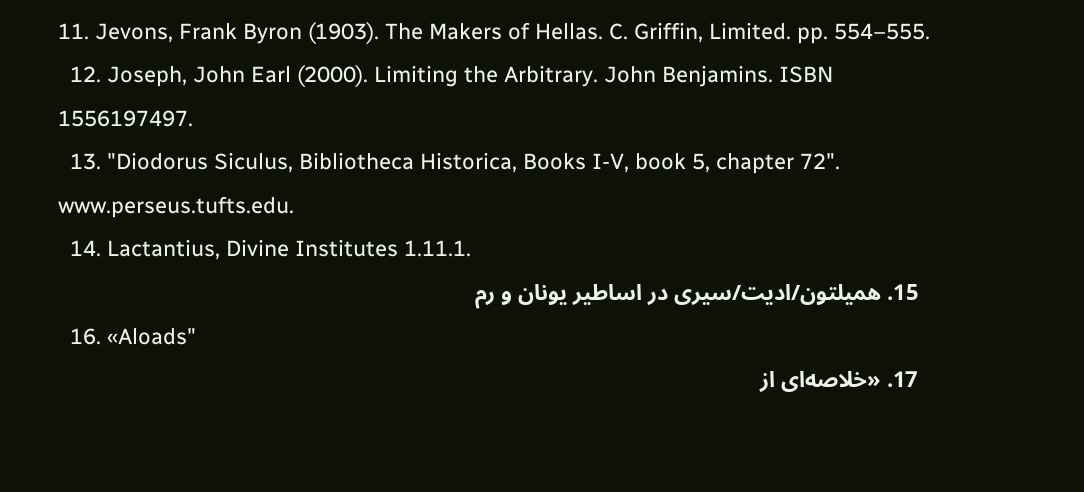11. Jevons, Frank Byron (1903). The Makers of Hellas. C. Griffin, Limited. pp. 554–555.
  12. Joseph, John Earl (2000). Limiting the Arbitrary. John Benjamins. ISBN 1556197497.
  13. "Diodorus Siculus, Bibliotheca Historica, Books I-V, book 5, chapter 72". www.perseus.tufts.edu.
  14. Lactantius, Divine Institutes 1.11.1.
  15. همیلتون/ادیت/سیری در اساطیر یونان و رم
  16. «Aloads"
  17. «خلاصه‌ای از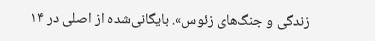زندگی و جنگ‌های زئوس». بایگانی‌شده از اصلی در ۱۴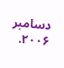دسامبر ۲۰۰۶.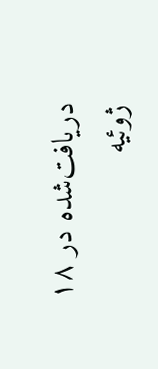دریافت‌شده در ۱۸ ژوئیه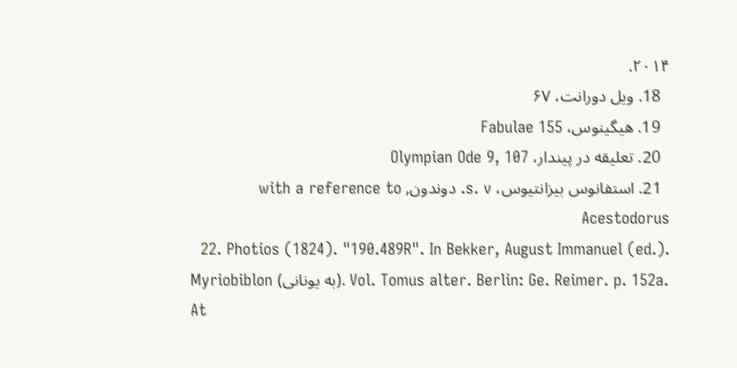۲۰۱۴.
  18. ویل دورانت، ۶۷
  19. هیگینوس، Fabulae 155
  20. تعلیقه در پیندار، Olympian Ode 9, 107
  21. استفانوس بیزانتیوس، s. v. دوندون, with a reference to Acestodorus
  22. Photios (1824). "190.489R". In Bekker, August Immanuel (ed.). Myriobiblon (به یونانی). Vol. Tomus alter. Berlin: Ge. Reimer. p. 152a. At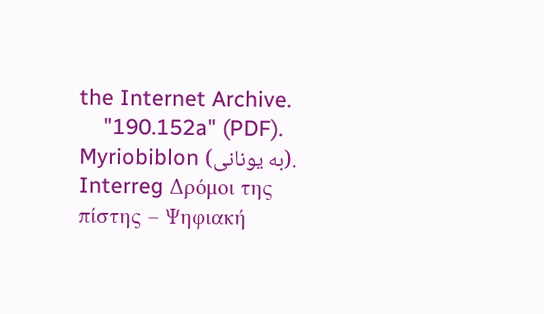the Internet Archive.
    "190.152a" (PDF). Myriobiblon (به یونانی). Interreg Δρόμοι της πίστης – Ψηφιακή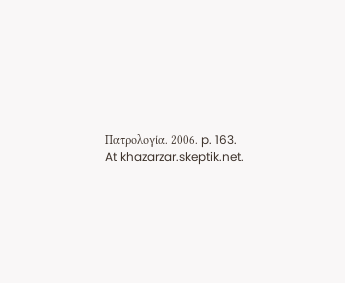Πατρολογία. 2006. p. 163. At khazarzar.skeptik.net.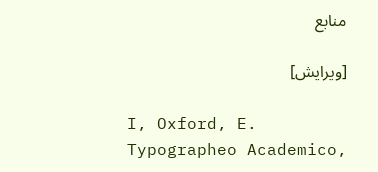منابع

[ویرایش]

I, Oxford, E. Typographeo Academico,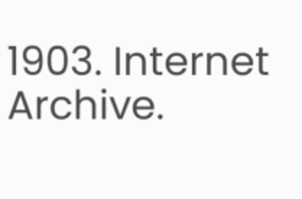1903. Internet Archive.